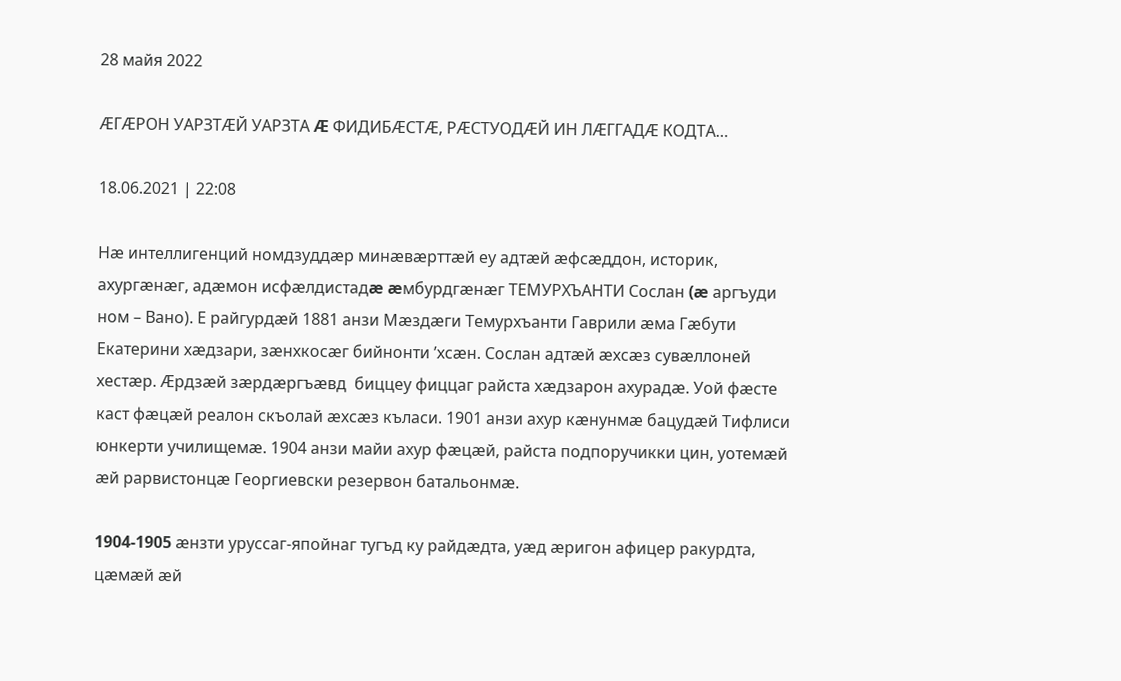28 майя 2022

ÆГÆРОН УАРЗТÆЙ УАРЗТА Æ ФИДИБÆСТÆ, РÆСТУОДÆЙ ИН ЛÆГГАДÆ КОДТА…

18.06.2021 | 22:08

Нæ интеллигенций номдзуддæр минæвæрттæй еу адтæй æфсæддон, историк, ахургæнæг, адæмон исфæлдистадæ æмбурдгæнæг ТЕМУРХЪАНТИ Сослан (æ аргъуди ном – Вано). Е райгурдæй 1881 анзи Мæздæги Темурхъанти Гаврили æма Гæбути Екатерини хæдзари, зæнхкосæг бийнонти ’хсæн. Сослан адтæй æхсæз сувæллоней хестæр. Æрдзæй зæрдæргъæвд  биццеу фиццаг райста хæдзарон ахурадæ. Уой фæсте каст фæцæй реалон скъолай æхсæз къласи. 1901 анзи ахур кæнунмæ бацудæй Тифлиси юнкерти училищемæ. 1904 анзи майи ахур фæцæй, райста подпоручикки цин, уотемæй æй рарвистонцæ Георгиевски резервон батальонмæ.

1904-1905 æнзти уруссаг-япойнаг тугъд ку райдæдта, уæд æригон афицер ракурдта, цæмæй æй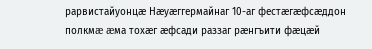рарвистайуонцæ Нæуæггермайнаг 10-аг фестæгæфсæддон полкмæ æма тохæг æфсади раззаг рæнгъити фæцæй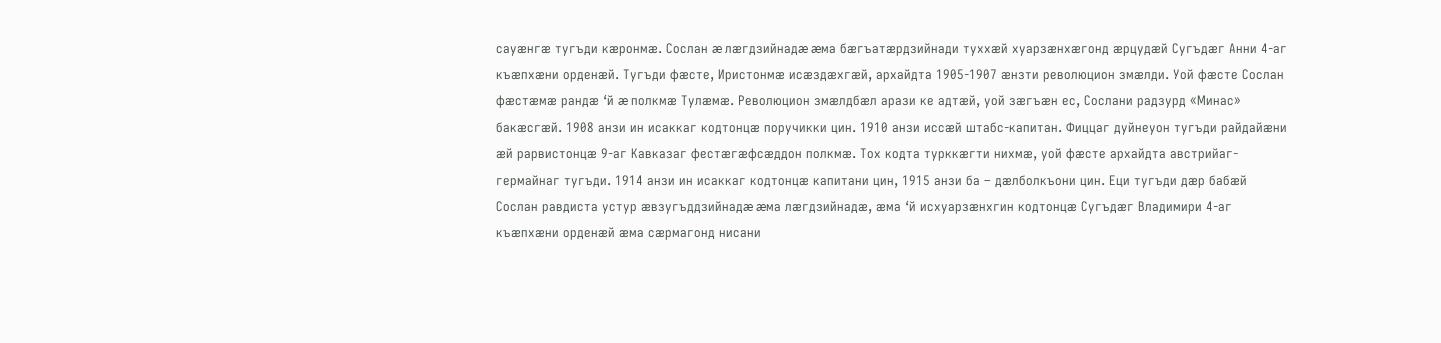сауæнгæ тугъди кæронмæ. Сослан æ лæгдзийнадæ æма бæгъатæрдзийнади туххæй хуарзæнхæгонд æрцудæй Сугъдæг Анни 4-аг къæпхæни орденæй. Тугъди фæсте, Иристонмæ исæздæхгæй, архайдта 1905-1907 æнзти революцион змæлди. Уой фæсте Сослан фæстæмæ рандæ ‘й æ полкмæ Тулæмæ. Революцион змæлдбæл арази ке адтæй, уой зæгъæн ес, Сослани радзурд «Минас» бакæсгæй. 1908 анзи ин исаккаг кодтонцæ поручикки цин. 1910 анзи иссæй штабс-капитан. Фиццаг дуйнеуон тугъди райдайæни æй рарвистонцæ 9-аг Кавказаг фестæгæфсæддон полкмæ. Тох кодта турккæгти нихмæ, уой фæсте архайдта австрийаг-гермайнаг тугъди. 1914 анзи ин исаккаг кодтонцæ капитани цин, 1915 анзи ба – дæлболкъони цин. Еци тугъди дæр бабæй Сослан равдиста устур æвзугъддзийнадæ æма лæгдзийнадæ, æма ‘й исхуарзæнхгин кодтонцæ Сугъдæг Владимири 4-аг къæпхæни орденæй æма сæрмагонд нисани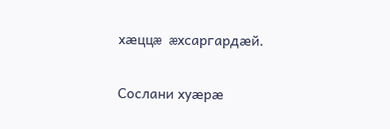хæццæ æхсаргардæй.

Сослани хуæрæ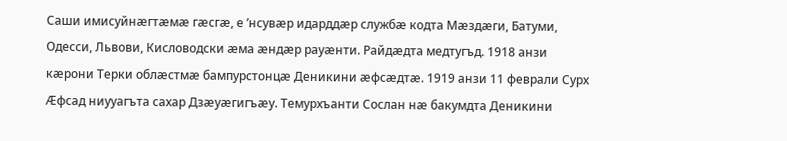Саши имисуйнæгтæмæ гæсгæ, е ’нсувæр идарддæр службæ кодта Мæздæги, Батуми, Одесси, Львови, Кисловодски æма æндæр рауæнти. Райдæдта медтугъд. 1918 анзи кæрони Терки облæстмæ бампурстонцæ Деникини æфсæдтæ. 1919 анзи 11 феврали Сурх Æфсад ниууагъта сахар Дзæуæгигъæу. Темурхъанти Сослан нæ бакумдта Деникини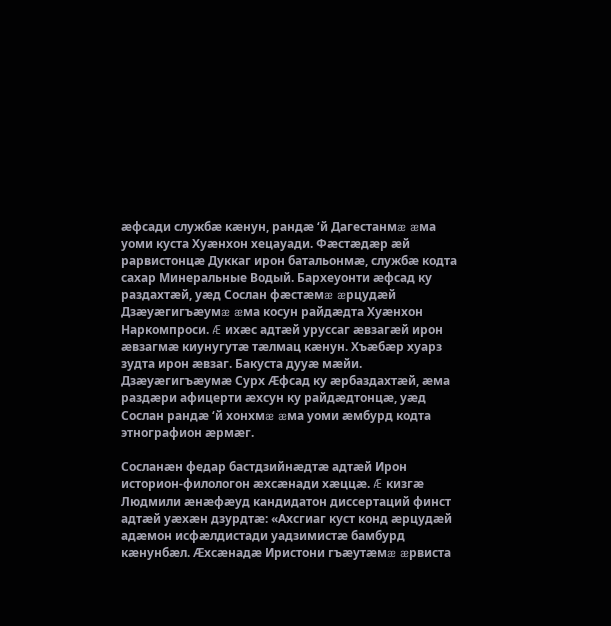æфсади службæ кæнун, рандæ ‘й Дагестанмæ æма уоми куста Хуæнхон хецауади. Фæстæдæр æй рарвистонцæ Дуккаг ирон батальонмæ, службæ кодта сахар Минеральные Водый. Бархеуонти æфсад ку раздахтæй, уæд Сослан фæстæмæ æрцудæй Дзæуæгигъæумæ æма косун райдæдта Хуæнхон Наркомпроси. Æ ихæс адтæй уруссаг æвзагæй ирон æвзагмæ киунугутæ тæлмац кæнун. Хъæбæр хуарз зудта ирон æвзаг. Бакуста дууæ мæйи. Дзæуæгигъæумæ Сурх Æфсад ку æрбаздахтæй, æма раздæри афицерти æхсун ку райдæдтонцæ, уæд Сослан рандæ ‘й хонхмæ æма уоми æмбурд кодта этнографион æрмæг.

Сосланæн федар бастдзийнæдтæ адтæй Ирон историон-филологон æхсæнади хæццæ. Æ кизгæ Людмили æнæфæуд кандидатон диссертаций финст адтæй уæхæн дзурдтæ: «Ахсгиаг куст конд æрцудæй адæмон исфæлдистади уадзимистæ бамбурд кæнунбæл. Æхсæнадæ Иристони гъæутæмæ æрвиста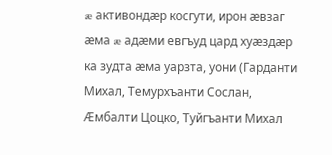æ активондæр косгути, ирон æвзаг æма æ адæми евгъуд цард хуæздæр ка зудта æма уарзта, уони (Гарданти Михал, Темурхъанти Сослан, Æмбалти Цоцко, Туйгъанти Михал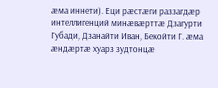æма иннети). Еци рæстæги раззагдæр интеллигенций минæвæрттæ Дзагурти Губади, Дзанайти Иван, Бекойти Г. æма æндæртæ хуарз зудтонцæ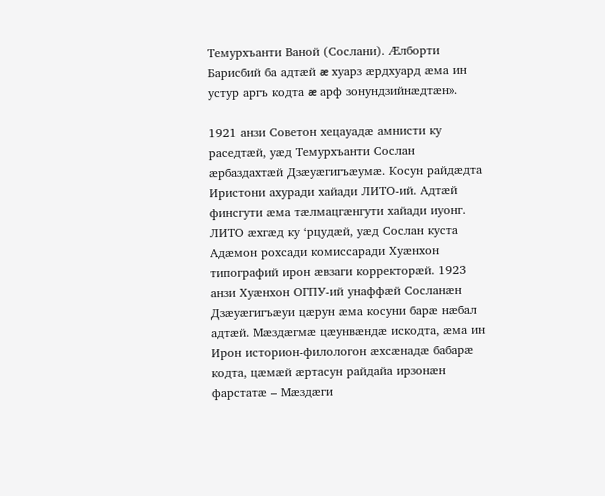Темурхъанти Ваной (Сослани). Æлборти Барисбий ба адтæй æ хуарз æрдхуард æма ин устур аргъ кодта æ арф зонундзийнæдтæн».

1921 анзи Советон хецауадæ амнисти ку раседтæй, уæд Темурхъанти Сослан æрбаздахтæй Дзæуæгигъæумæ. Косун райдæдта Иристони ахуради хайади ЛИТО-ий. Адтæй финсгути æма тæлмацгæнгути хайади иуонг. ЛИТО æхгæд ку ‘рцудæй, уæд Сослан куста Адæмон рохсади комиссаради Хуæнхон типографий ирон æвзаги корректорæй. 1923 анзи Хуæнхон ОГПУ-ий унаффæй Сосланæн Дзæуæгигъæуи цæрун æма косуни барæ нæбал адтæй. Мæздæгмæ цæунвæндæ искодта, æма ин Ирон историон-филологон æхсæнадæ бабарæ кодта, цæмæй æртасун райдайа ирзонæн фарстатæ – Мæздæги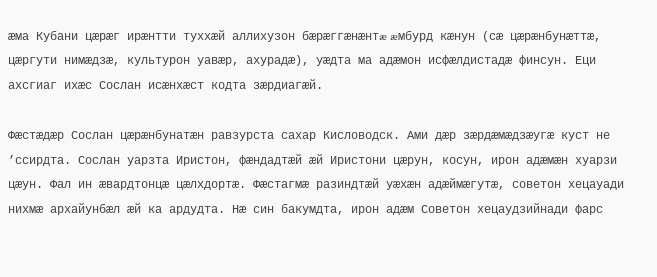æма Кубани цæрæг ирæнтти туххæй аллихузон бæрæггæнæнтæ æмбурд кæнун (сæ цæрæнбунæттæ, цæргути нимæдзæ, культурон уавæр, ахурадæ), уæдта ма адæмон исфæлдистадæ финсун. Еци ахсгиаг ихæс Сослан исæнхæст кодта зæрдиагæй.

Фæстæдæр Сослан цæрæнбунатæн равзурста сахар Кисловодск. Ами дæр зæрдæмæдзæугæ куст не ’ссирдта. Сослан уарзта Иристон, фæндадтæй æй Иристони цæрун, косун, ирон адæмæн хуарзи цæун. Фал ин æвардтонцæ цæлхдортæ. Фæстагмæ разиндтæй уæхæн адæймæгутæ, советон хецауади нихмæ архайунбæл æй ка ардудта. Нæ син бакумдта, ирон адæм Советон хецаудзийнади фарс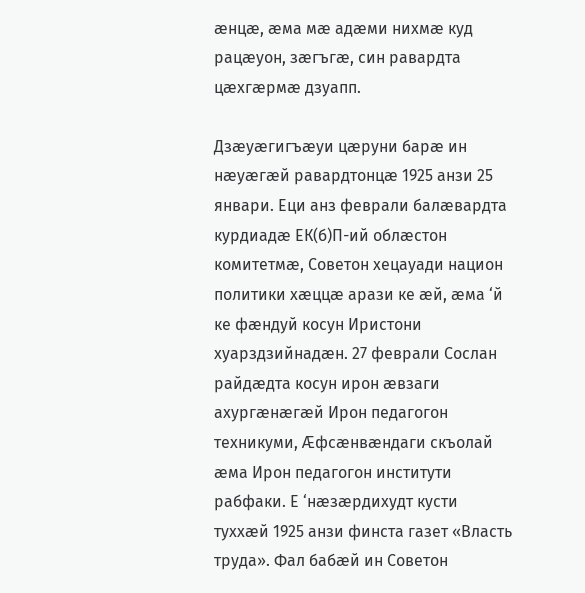æнцæ, æма мæ адæми нихмæ куд рацæуон, зæгъгæ, син равардта цæхгæрмæ дзуапп.

Дзæуæгигъæуи цæруни барæ ин нæуæгæй равардтонцæ 1925 анзи 25 январи. Еци анз феврали балæвардта курдиадæ ЕК(б)П-ий облæстон комитетмæ, Советон хецауади национ политики хæццæ арази ке æй, æма ‘й ке фæндуй косун Иристони хуарздзийнадæн. 27 феврали Сослан райдæдта косун ирон æвзаги ахургæнæгæй Ирон педагогон техникуми, Æфсæнвæндаги скъолай æма Ирон педагогон институти рабфаки. Е ‘нæзæрдихудт кусти туххæй 1925 анзи финста газет «Власть труда». Фал бабæй ин Советон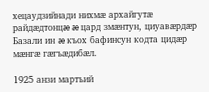хецаудзийнади нихмæ архайгутæ райдæдтонцæ æ цард змæнтун, циуавæрдæр Базали ин æ къох бафинсун кодта цидæр мæнгæ гæгъæдибæл.

1925 анзи мартъий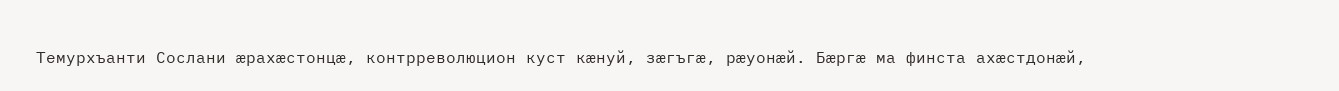Темурхъанти Сослани æрахæстонцæ, контрреволюцион куст кæнуй, зæгъгæ, рæуонæй. Бæргæ ма финста ахæстдонæй,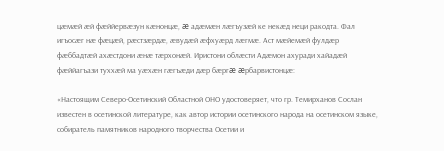цæмæй æй фæййервæзун кæнонцæ, æ адæмæн лæгъузæй ке некæд неци ракодта. Фал  игъосæг нæ фæцæй, рæстзæрдæ, æвудæй æфхуæрд лæгмæ. Аст мæйемæй фулдæр фæббадтæй ахæстдони æнæ тæрхонæй. Иристони облæсти Адæмон ахуради хайадæй фæййагъази туххæй ма уæхæн гæгъæди дæр бæргæ æрбарвистонцæ:

«Настоящим Северо-Осетинский Областной ОНО удостоверяет, что гр. Темирханов Сослан известен в осетинской литературе, как автор истории осетинского народа на осетинском языке, собиратель памятников народного творчества Осетии и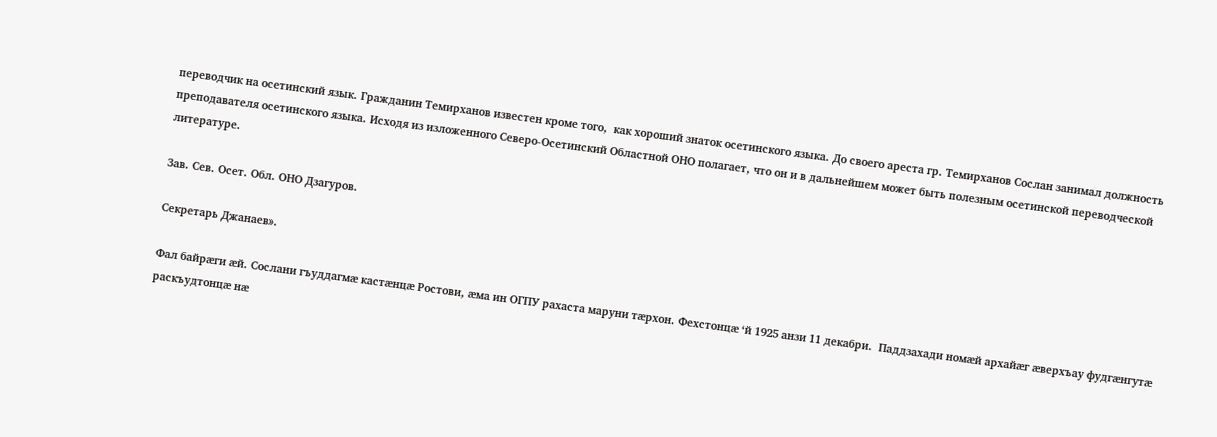переводчик на осетинский язык. Гражданин Темирханов известен кроме того,  как хороший знаток осетинского языка. До своего ареста гр. Темирханов Сослан занимал должность преподавателя осетинского языка. Исходя из изложенного Северо-Осетинский Областной ОНО полагает, что он и в дальнейшем может быть полезным осетинской переводческой литературе.

Зав. Сев. Осет. Обл. ОНО Дзагуров.

Секретарь Джанаев».

Фал байрæги æй. Сослани гъуддагмæ кастæнцæ Ростови, æма ин ОГПУ рахаста маруни тæрхон. Фехстонцæ ‘й 1925 анзи 11 декабри.  Паддзахади номæй архайæг æверхъау фудгæнгутæ раскъудтонцæ нæ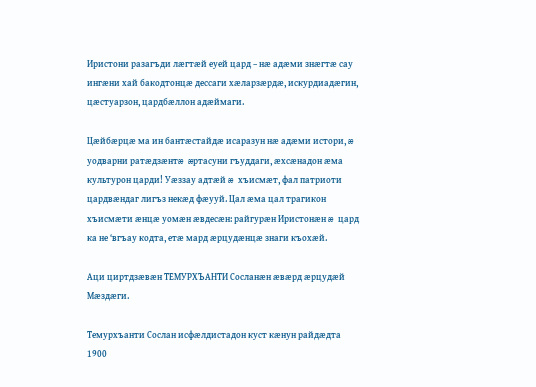Иристони разагъди лæгтæй еуей цард – нæ адæми знæгтæ сау ингæни хай бакодтонцæ дессаги хæларзæрдæ, искурдиадæгин, цæстуарзон, цардбæллон адæймаги.

Цæйбæрцæ ма ин бантæстайдæ исаразун нæ адæми истори, æ уодварни ратæдзæнтæ æртасуни гъуддаги, æхсæнадон æма культурон царди! Уæззау адтæй æ хъисмæт, фал патриоти цардвæндаг лигъз некæд фæууй. Цал æма цал трагикон хъисмæти æнцæ уомæн æвдесæн: райгурæн Иристонæн æ цард ка не ‘вгъау кодта, етæ мард æрцудæнцæ знаги къохæй.

Аци циртдзæвæн ТЕМУРХЪАНТИ Сосланæн æвæрд æрцудæй Мæздæги.

Темурхъанти Сослан исфæлдистадон куст кæнун райдæдта 1900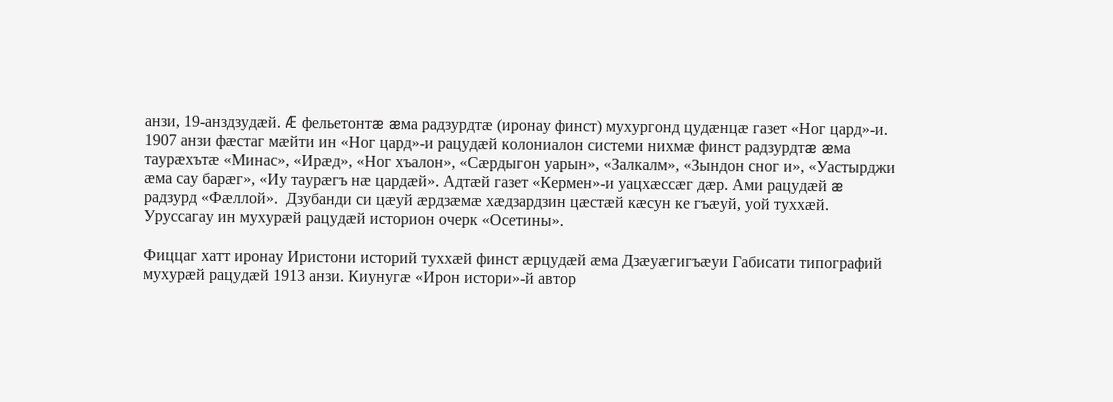анзи, 19-анздзудæй. Æ фельетонтæ æма радзурдтæ (иронау финст) мухургонд цудæнцæ газет «Ног цард»-и. 1907 анзи фæстаг мæйти ин «Ног цард»-и рацудæй колониалон системи нихмæ финст радзурдтæ æма таурæхътæ «Минас», «Ирæд», «Ног хъалон», «Сæрдыгон уарын», «Залкалм», «Зындон сног и», «Уастырджи æма сау барæг», «Иу таурæгъ нæ цардæй». Адтæй газет «Кермен»-и уацхæссæг дæр. Ами рацудæй æ радзурд «Фæллой».  Дзубанди си цæуй æрдзæмæ хæдзардзин цæстæй кæсун ке гъæуй, уой туххæй. Уруссагау ин мухурæй рацудæй историон очерк «Осетины».

Фиццаг хатт иронау Иристони историй туххæй финст æрцудæй æма Дзæуæгигъæуи Габисати типографий мухурæй рацудæй 1913 анзи. Киунугæ «Ирон истори»-й автор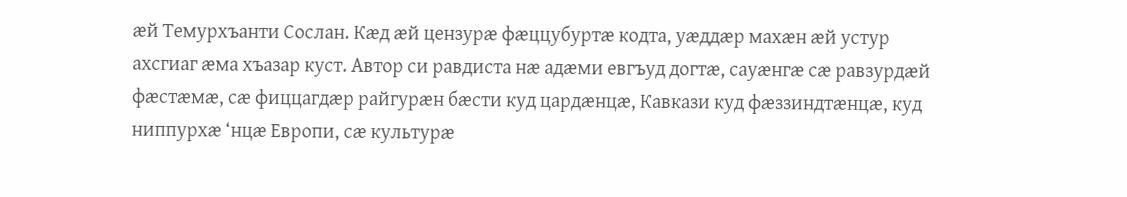æй Темурхъанти Сослан. Кæд æй цензурæ фæццубуртæ кодта, уæддæр махæн æй устур ахсгиаг æма хъазар куст. Автор си равдиста нæ адæми евгъуд догтæ, сауæнгæ сæ равзурдæй фæстæмæ, сæ фиццагдæр райгурæн бæсти куд цардæнцæ, Кавкази куд фæззиндтæнцæ, куд ниппурхæ ‘нцæ Европи, сæ культурæ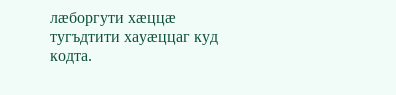лæборгути хæццæ тугъдтити хауæццаг куд кодта.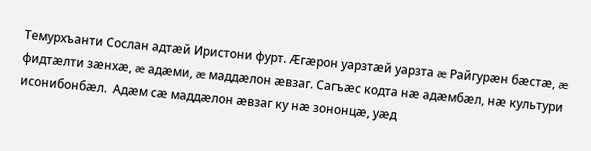Темурхъанти Сослан адтæй Иристони фурт. Æгæрон уарзтæй уарзта æ Райгурæн бæстæ, æ фидтæлти зæнхæ, æ адæми, æ маддæлон æвзаг. Сагъæс кодта нæ адæмбæл, нæ культури исонибонбæл.  Адæм сæ маддæлон æвзаг ку нæ зононцæ, уæд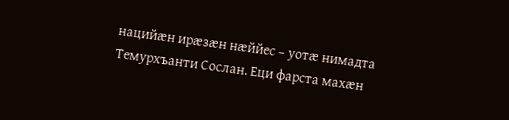нацийæн ирæзæн нæййес – уотæ нимадта Темурхъанти Сослан. Еци фарста махæн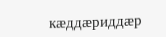кæддæриддæр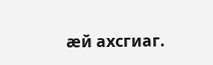æй ахсгиаг.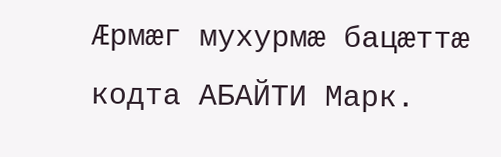Æрмæг мухурмæ бацæттæ кодта АБАЙТИ Марк.